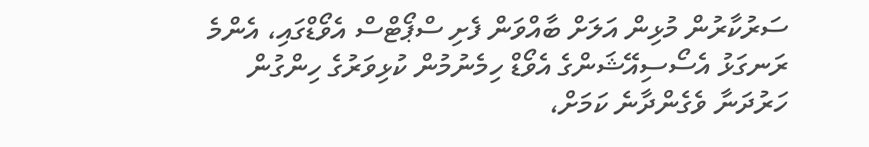ސަރުކާރުން މުޅިން އަލަށް ބާއްވަން ފެށި ސްޕޯޓްސް އެވޯޑްގައި، އެންމެ ރަނގަޅު އެސޯސިއޭޝަންގެ އެވޯޑް ހިމެނުމުން ކުޅިވަރުގެ ހިންގުން ހަރުދަނާ ވެގެންދާނެ ކަމަށް،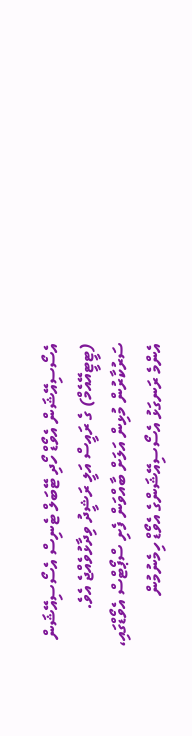އެސޯސިއޭޝަން އެވޯޑް ހޯދި ޓޭބަލް ޓެނިސް އެސޯސިއޭޝަން (ޓީޓީއޭއެމް) ގެ ރައީސް އަލީ ރަޝީދު ވިދާޅުވެއްޖެ އެވެ.
ސަރުކާރުން މުޅިން އަލަށް ބާއްވަން ފެށި ސްޕޯޓްސް އެވޯޑްގައި، އެންމެ ރަނގަޅު އެސޯސިއޭޝަންގެ އެވޯޑް ހިމެނުމުން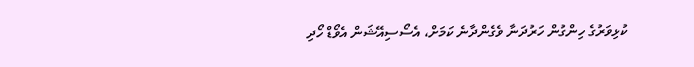ކުޅިވަރުގެ ހިންގުން ހަރުދަނާ ވެގެންދާނެ ކަމަށް، އެސޯސިއޭޝަން އެވޯޑް ހޯދި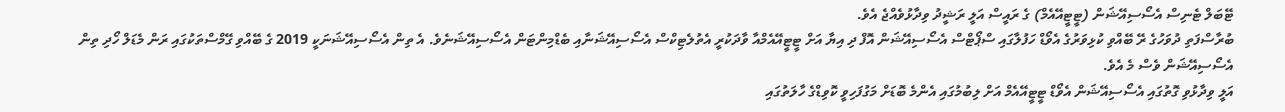ޓޭބަލް ޓެނިސް އެސޯސިއޭޝަން (ޓީޓީއޭއެމް) ގެ ރައީސް އަލީ ރަޝީދު ވިދާޅުވެއްޖެ އެވެ.
ބުރާސްފަތި ދުވަހުގެ ރޭ ބޭއްވި ކުޅިވަރުގެ އެވޯޑް ހަފުލާގައި ސްޕޯޓްސް އެސޯސިއޭޝަން އޮފް ދި އިޔާ އަށް ޓީޓީއޭއެމްއާ ވާދަކުރީ އެތުލެޓިކްސް އެސޯސިއޭޝަނާއި ބެޑްމިންޓަން އެސޯސިއޭޝަނެވެ. އެ ތިން އެސޯސިއޭޝަނަކީ 2019 ގެ ބޭއްވި ގޭމްސްތަކުގައި ރަން މެޑަލް ހޯދި ތިން އެސޯސިއޭޝަން ވެސް މެ އެވެ.
އަލީ ވިދާޅުވި ގޮތުގައި އެސޯސިއޭޝަން އެވޯޑް ޓީޓީއޭއެމް އަށް ލިބުމުގައި އެންމެ ބޮޑަށް މަގުފަހިވީ ކޮވިޑްގެ ހާލަތުގައި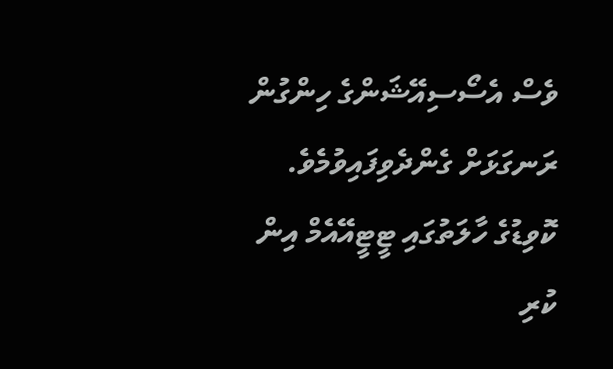ވެސް އެސޯސިއޭޝަންގެ ހިންގުން ރަނގަޅަށް ގެންދެވިފައިވުމެވެ. ކޮވިޑުގެ ހާލަތުގައި ޓީޓީއޭއެމް އިން ކުރި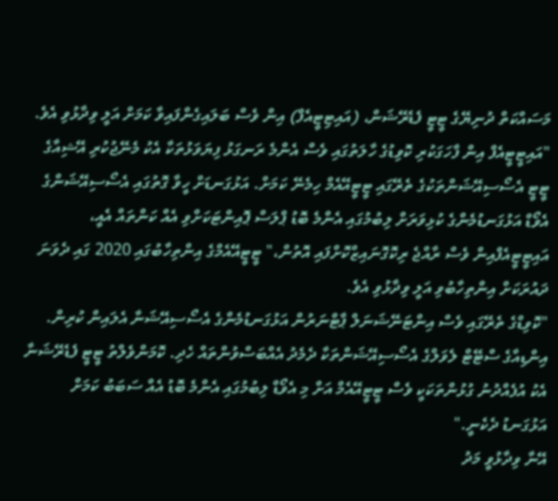މަސައްކަތް ދުނިޔޭގެ ޓީޓީ ފެޑެރޭޝަން، (އައިޓިޓީއެފް) އިން ވެސް ބަލައިގެންފައިވާ ކަމަށް އަލީ ވިދާޅުވި އެވެ.
"އައިޓީޓީއެފް އިން ފާހަގަކުރި ކޮވިޑުގެ ހާލަތުގައި ވެސް އެންމެ ރަނގަޅު ފިޔަވަޅުތަކާ އެކު މެނޭޖުކުރި އޭޝިއާގެ ޓީޓީ އެސޯސިއޭޝަންތަކުގެ ތެރޭގައި ޓީޓީއޭއެމް ހިމެނޭ ކަމަށް. އަޅުގަނޑަށް ހީވާ ގޮތުގައި އެސޯސިއޭޝަންގެ އެވޯޑް އަޅުގަނޑުމެންގެ ކުޅިވަރަށް ލިބުމުގައި އެންމެ ބޮޑު ޕްލަސް ޕޮއިންޓަކަށްވި އެއް ކަންތައް އެއީ، އައިޓީޓީއެފްއިން ވެސް ރާއްޖެ ރިކޮގޮނައިޒްކޮށްފައި އޮތުން،" ޓީޓީއޭއެމްގެ އިންތިހާބުގައި 2020 ގައި ދެވަނަ ދައުރަކަށް އިންތިހާބުވި އަލީ ވިދާޅުވި އެވެ.
"ކޮވިޑްގެ ތެރޭގައި ވެސް އިންޓަނޭޝަނަލް ޕާޓްނަރުން އަޅުގަނޑުމެންގެ އެސޯސިއޭޝަނާ އެލައިން ކުރިން. އިންޑިއާގެ ސްޓޭޓް ލެވަލްގެ އެސޯސިއޭޝަންތަކާ ދެމެދު އެއްބަސްވުންތައް ހެދި. ކޮމަންވެލްތު ޓީޓީ ފެޑެރޭޝަނާ އެކު އުފެއްދުނު ގުޅުންތަކަކީ ވެސް ޓީޓީއޭއެމް އަށް މި އެވޯޑް ލިބުމުގައި އެންމެ ބޮޑު އެއް ސަބަބު ކަމަށް އަޅުގަނޑު ދެކެނީ."
އޭނާ ވިދާޅުވީ މަދު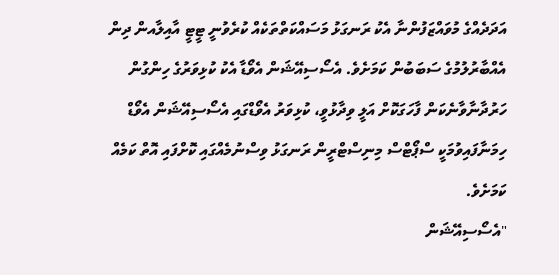އަދަދެއްގެ މުވައްޒަފުންނާ އެކު ރަނގަޅު މަސައްކަތްތަކެއް ކުރެވުނީ ޓީޓީ އާއިލާއން ދިން އެއްބާރުލުމުގެ ސަބަބުން ކަމަށެވެ. އެސޯސިއޭޝަން އެވޯޑާ އެކު ކުޅިވަރުގެ ހިންގުން ހަރުދާނާވާނެކަން ފާހަގަކޮށް އަލީ ވިދާޅުވީ، ކުޅިވަރު އެވޯޑްގައި އެސޯސިއޭޝަން އެވޯޑް ހިމަނާފައިވުމަކީ ސްޕޯޓްސް މިނިސްޓްރީން ރަނގަޅު ވިސްނުމެއްގައި ކޮށްފައި އޮތް ކަމެއް ކަމަށެވެ.
"އެސޯސިއޭޝަން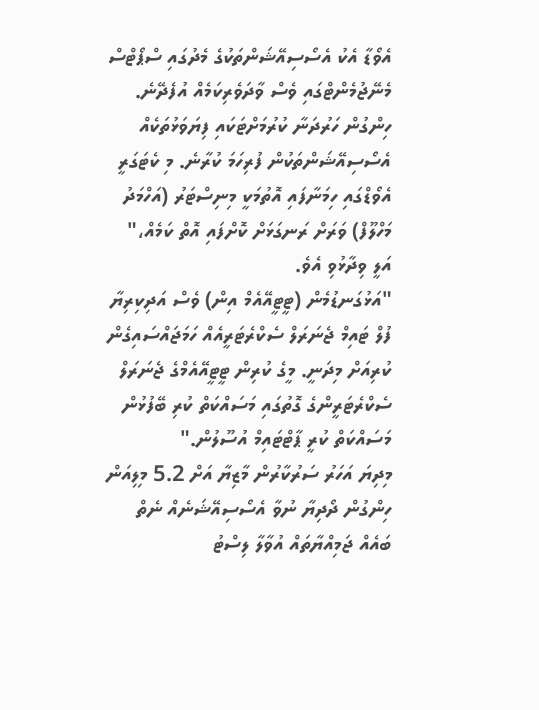އެވޯޑާ އެކު އެސޯސިއޭޝަންތަކުގެ މެދުގައި ސްޕޯޓްސް މެނޭޖުމެންޓްގައި ވެސް ވާދަވެރިކަމެއް އުފެދޭނެ. ހިންގުން ހަރުދަނާ ކުރުމަށްޓަކައި ފިޔަވަޅުތަކެއް އެސޯސިއޭޝަންތަކުން ފުރިހަމަ ކުރާނެ. މި ކެޓަގަރީ އެވޯޑްގައި ހިމަނާފައި އޮތުމަކީ މިނިސްޓަރު (އަހްމަދު މަހްލޫފް) ވަރަށް ރަނގަޅަށް ކޮށްފައި އޮތް ކަމެއް،" އަލީ ވިދާޅުވި އެވެ.
"އަޅުގަނޑުމެން (ޓީޓީއޭއެމް އިން) ވެސް އަދިކިރިޔާ ފުލް ޓައިމް ޖެނަރަލް ސެކްރެޓަރީއެއް ހަމަޖައްސައިގެން ކުރިއަށް މިދަނީ. މީގެ ކުރިން ޓީޓީއޭއެމްގެ ޖެނަރަލް ސެކްރެޓަރީންގެ ގޮތުގައި މަސައްކަތް ކުރި ބޭފުޅުން މަސައްކަތް ކުރީ ޕާޓްޓައިމް އުސޫލުން."
މިދިޔަ އަހަރު ސަރުކާރުން މާޒިޔާ އަށް 5.2 މިލިއަން
ހިންގުން ދޯދިޔާ ނުވާ އެސޯސިއޭޝަނެއް ނެތް
ބައެއް ޖަމިއްޔާތައް އުވާލާ ލިސްޓު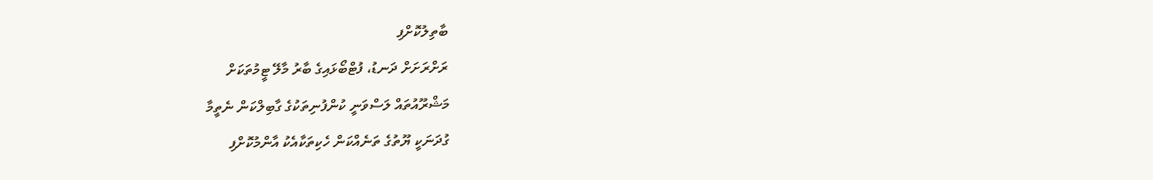ބާތިލުކޮށްފި
ރަށްރަށަށް ދަނޑު، ފުޓްބޯޅައިގެ ބާރު މާލޭ ޓީމުތަކަށް
މަޝްރޫއުތައް ލަސްވަނީ ކުންފުނިތަކުގެ ގާބިލްކަން ނެތީމާ
ގުދަނަކީ ޔޫތުގެ ތަނެއްކަން ހެކިތަކާއެކު އާންމުކޮށްފި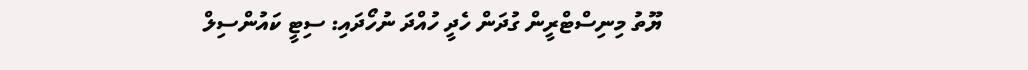ޔޫތު މިނިސްޓްރީން ގުދަން ހެދީ ހުއްދަ ނުހޯދައި: ސިޓީ ކައުންސިލް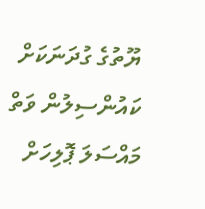ޔޫތުގެ ގުދަނަކަށް ކައުންސިލުން ވަތް މައްސަލަ ޕޮލިހަށް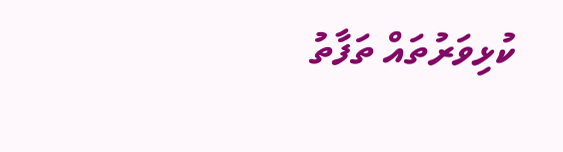ކުޅިވަރުތައް ތަފާތު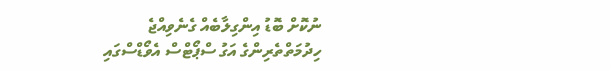ނުކޮށް ބޮޑު އިންގިލާބެއް ގެނެވިއްޖެ
ހިދުމަތްތެރިންގެ އަގު ސްޕޯޓްސް އެވޯޑްސްގައި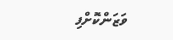ވަޒަންކޮށްފި